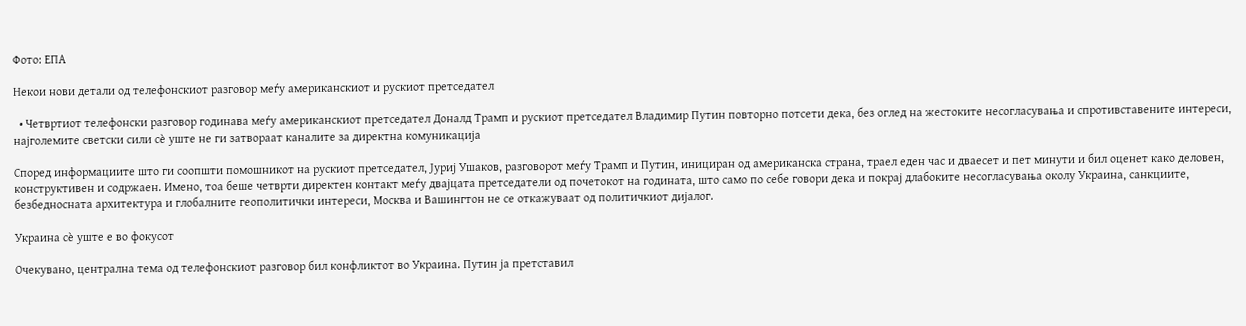Фото: ЕПА

Некои нови детали од телефонскиот разговор меѓу американскиот и рускиот претседател

  • Четвртиот телефонски разговор годинава меѓу американскиот претседател Доналд Трамп и рускиот претседател Владимир Путин повторно потсети дека, без оглед на жестоките несогласувања и спротивставените интереси, најголемите светски сили сè уште не ги затвораат каналите за директна комуникација

Според информациите што ги соопшти помошникот на рускиот претседател, Јуриј Ушаков, разговорот меѓу Трамп и Путин, инициран од американска страна, траел еден час и дваесет и пет минути и бил оценет како деловен, конструктивен и содржаен. Имено, тоа беше четврти директен контакт меѓу двајцата претседатели од почетокот на годината, што само по себе говори дека и покрај длабоките несогласувања околу Украина, санкциите, безбедносната архитектура и глобалните геополитички интереси, Москва и Вашингтон не се откажуваат од политичкиот дијалог.

Украина сѐ уште е во фокусот

Очекувано, централна тема од телефонскиот разговор бил конфликтот во Украина. Путин ја претставил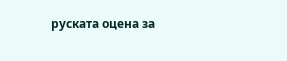руската оцена за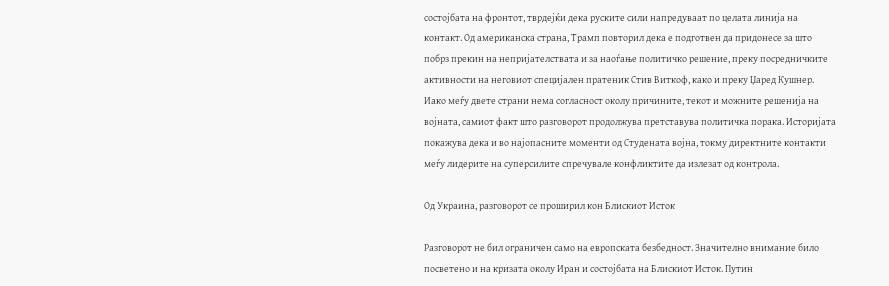состојбата на фронтот, тврдејќи дека руските сили напредуваат по целата линија на контакт. Од американска страна, Трамп повторил дека е подготвен да придонесе за што побрз прекин на непријателствата и за наоѓање политичко решение, преку посредничките активности на неговиот специјален пратеник Стив Виткоф, како и преку Џаред Кушнер. Иако меѓу двете страни нема согласност околу причините, текот и можните решенија на војната, самиот факт што разговорот продолжува претставува политичка порака. Историјата покажува дека и во најопасните моменти од Студената војна, токму директните контакти меѓу лидерите на суперсилите спречувале конфликтите да излезат од контрола.

Од Украина, разговорот се проширил кон Блискиот Исток

Разговорот не бил ограничен само на европската безбедност. Значително внимание било посветено и на кризата околу Иран и состојбата на Блискиот Исток. Путин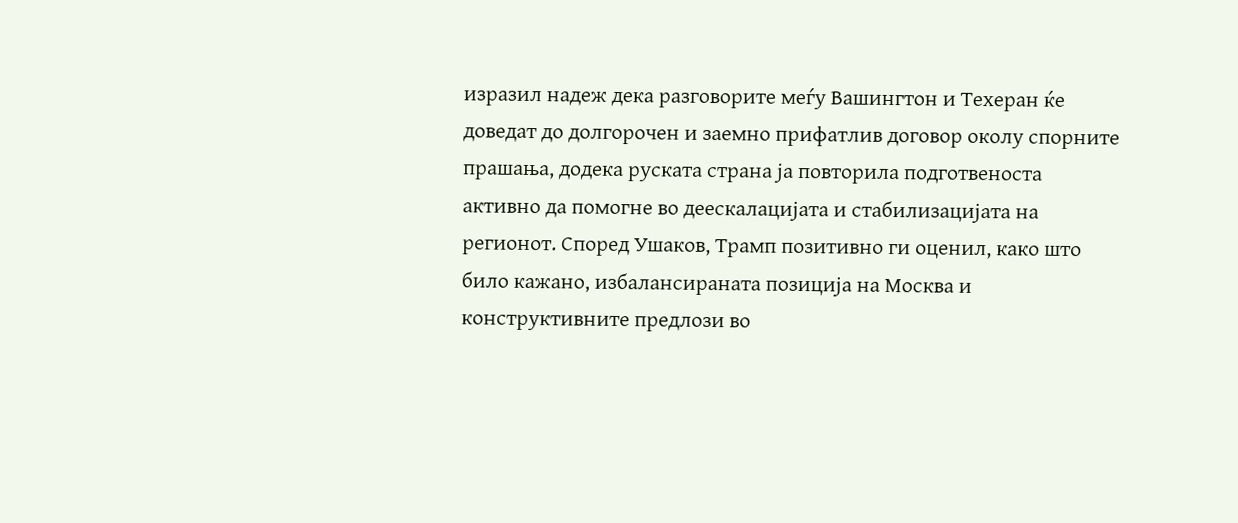изразил надеж дека разговорите меѓу Вашингтон и Техеран ќе доведат до долгорочен и заемно прифатлив договор околу спорните прашања, додека руската страна ја повторила подготвеноста активно да помогне во деескалацијата и стабилизацијата на регионот. Според Ушаков, Трамп позитивно ги оценил, како што било кажано, избалансираната позиција на Москва и конструктивните предлози во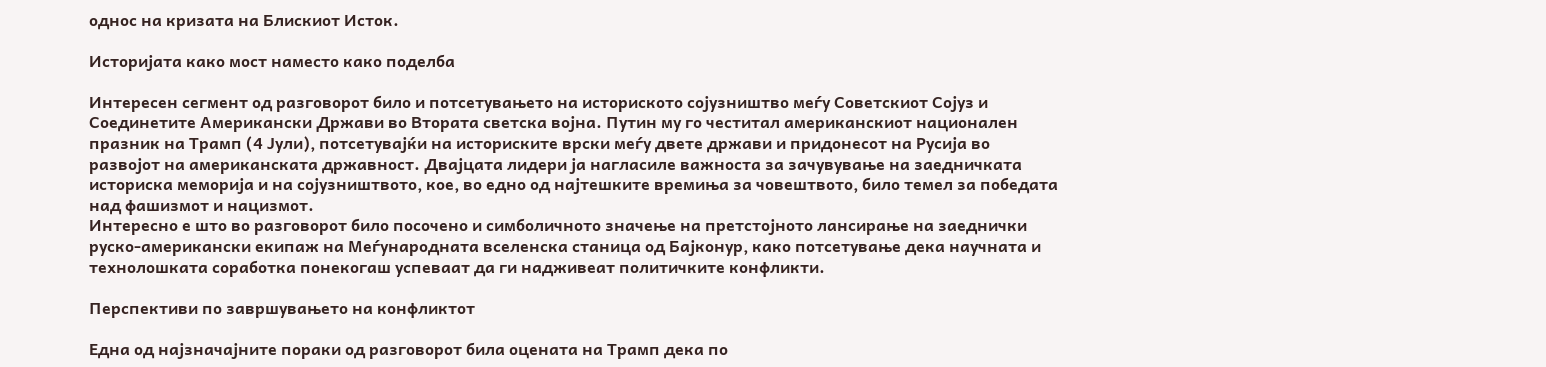однос на кризата на Блискиот Исток.

Историјата како мост наместо како поделба

Интересен сегмент од разговорот било и потсетувањето на историското сојузништво меѓу Советскиот Сојуз и Соединетите Американски Држави во Втората светска војна. Путин му го честитал американскиот национален празник на Трамп (4 Јули), потсетувајќи на историските врски меѓу двете држави и придонесот на Русија во развојот на американската државност. Двајцата лидери ја нагласиле важноста за зачувување на заедничката историска меморија и на сојузништвото, кое, во едно од најтешките времиња за човештвото, било темел за победата над фашизмот и нацизмот.
Интересно е што во разговорот било посочено и симболичното значење на претстојното лансирање на заеднички руско-американски екипаж на Меѓународната вселенска станица од Бајконур, како потсетување дека научната и технолошката соработка понекогаш успеваат да ги надживеат политичките конфликти.

Перспективи по завршувањето на конфликтот

Една од најзначајните пораки од разговорот била оцената на Трамп дека по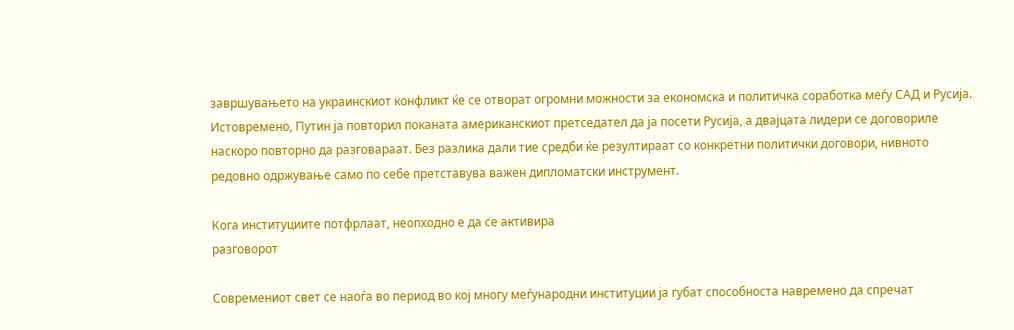завршувањето на украинскиот конфликт ќе се отворат огромни можности за економска и политичка соработка меѓу САД и Русија. Истовремено, Путин ја повторил поканата американскиот претседател да ја посети Русија, а двајцата лидери се договориле наскоро повторно да разговараат. Без разлика дали тие средби ќе резултираат со конкретни политички договори, нивното редовно одржување само по себе претставува важен дипломатски инструмент.

Кога институциите потфрлаат, неопходно е да се активира
разговорот

Современиот свет се наоѓа во период во кој многу меѓународни институции ја губат способноста навремено да спречат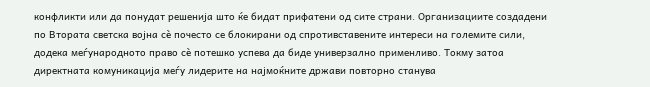конфликти или да понудат решенија што ќе бидат прифатени од сите страни. Организациите создадени по Втората светска војна сè почесто се блокирани од спротивставените интереси на големите сили, додека меѓународното право сè потешко успева да биде универзално применливо. Токму затоа директната комуникација меѓу лидерите на најмоќните држави повторно станува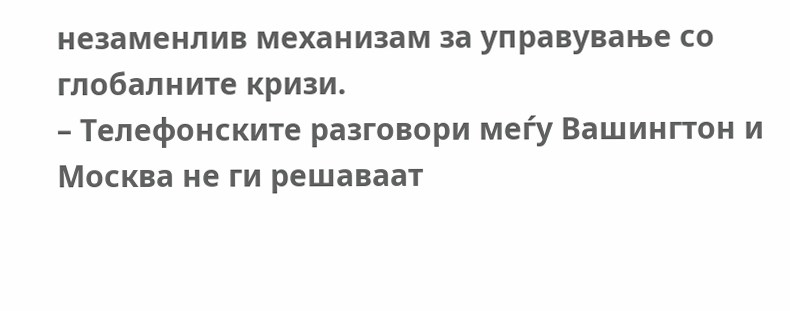незаменлив механизам за управување со глобалните кризи.
– Телефонските разговори меѓу Вашингтон и Москва не ги решаваат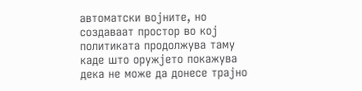автоматски војните, но создаваат простор во кој политиката продолжува таму каде што оружјето покажува дека не може да донесе трајно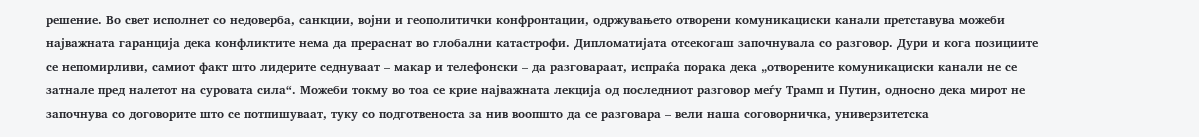решение. Во свет исполнет со недоверба, санкции, војни и геополитички конфронтации, одржувањето отворени комуникациски канали претставува можеби најважната гаранција дека конфликтите нема да прераснат во глобални катастрофи. Дипломатијата отсекогаш започнувала со разговор. Дури и кога позициите се непомирливи, самиот факт што лидерите седнуваат – макар и телефонски – да разговараат, испраќа порака дека „отворените комуникациски канали не се затнале пред налетот на суровата сила“. Можеби токму во тоа се крие најважната лекција од последниот разговор меѓу Трамп и Путин, односно дека мирот не започнува со договорите што се потпишуваат, туку со подготвеноста за нив воопшто да се разговара – вели наша соговорничка, универзитетска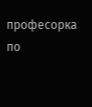професорка по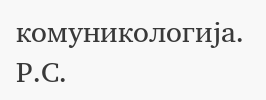комуникологија. Р.С.